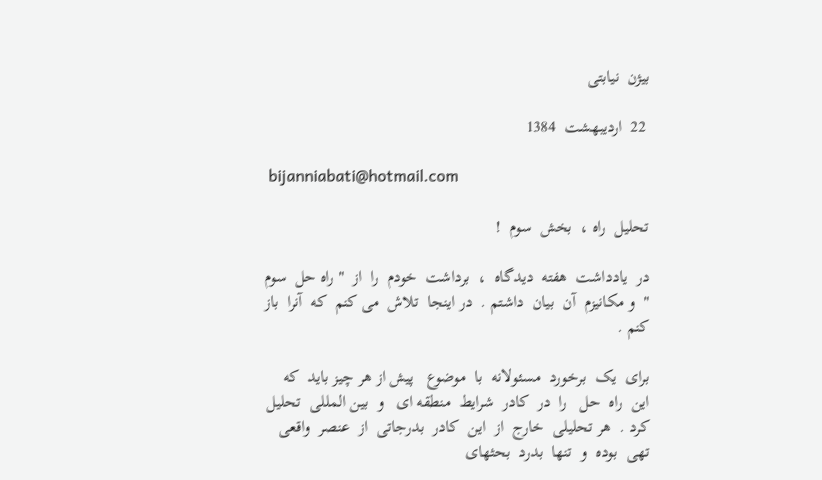بيژن  نيابتی

 22  ارديبهشت  1384

 bijanniabati@hotmail.com

تحليل  راه ،  بخش  سوم  !

در  يادداشت  هفته  ديدگاه  ،  برداشت  خودم  را  از  " راه حل  سوم "  و مکانيزم  آن  بيان  داشتم .  در اينجا  تلاش  می کنم  که  آنرا  باز  کنم .

برای  يک  برخورد  مسئولانه  با  موضوع   پيش از هر چيز بايد  که  اين  راه  حل   را  در  کادر  شرايط  منطقه ای   و  بين المللی  تحليل  کرد .  هر تحليلی  خارج  از  اين  کادر  بدرجاتی  از  عنصر  واقعی  تهی  بوده  و  تنها  بدرد  بحثهای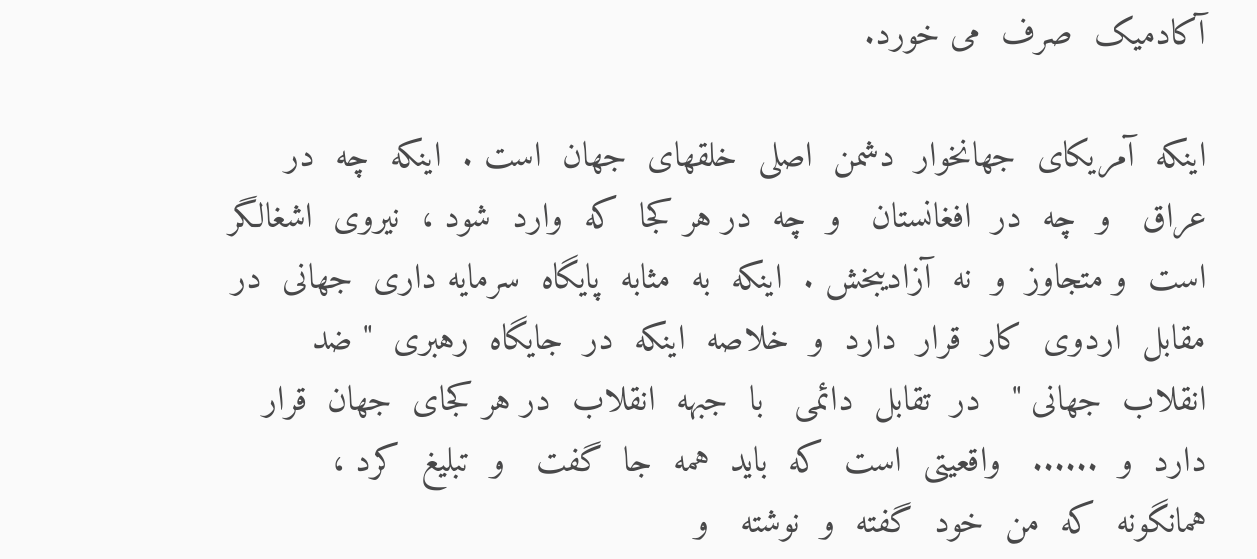آکادميک  صرف  می خورد.

اينکه  آمريکای  جهانخوار  دشمن  اصلی  خلقهای  جهان  است .  اينکه  چه  در  عراق   و  چه  در  افغانستان   و  چه  در هر کجا  که  وارد  شود ،  نيروی  اشغالگر  است  و متجاوز  و  نه  آزاديبخش .  اينکه  به  مثابه  پايگاه  سرمايه داری  جهانی  در مقابل  اردوی  کار  قرار  دارد  و  خلاصه  اينکه  در  جايگاه  رهبری  " ضد  انقلاب  جهانی "   در  تقابل  دائمی   با  جبهه  انقلاب  در هر کجای  جهان  قرار  دارد  و  ......   واقعيتی  است  که  بايد  همه  جا  گفت   و  تبليغ  کرد ،  همانگونه  که  من  خود  گفته  و  نوشته   و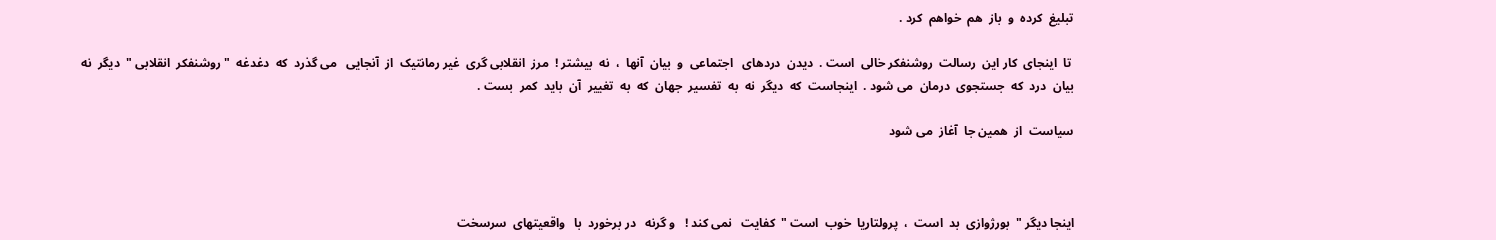تبليغ  کرده  و  باز  هم  خواهم  کرد .

 تا  اينجای  کار اين  رسالت  روشنفکر خالی  است .  ديدن  دردهای   اجتماعی  و  بيان  آنها  ،  نه  بيشتر !  مرز  انقلابی گری  غير رمانتيک  از  آنجايی   می گذرد  که  دغدغه  " روشنفکر  انقلابی "  ديگر  نه  بيان  درد  که  جستجوی  درمان  می شود .  اينجاست  که  ديگر  نه  به  تفسير  جهان  که  به  تغيير  آن  بايد  کمر  بست .

سياست  از  همين جا  آغاز  می شود



اينجا ديگر "  بورژوازی  بد  است  ،  پرولتاريا  خوب  است "  کفايت   نمی کند !   و گرنه   در برخورد  با   واقعيتهای  سرسخت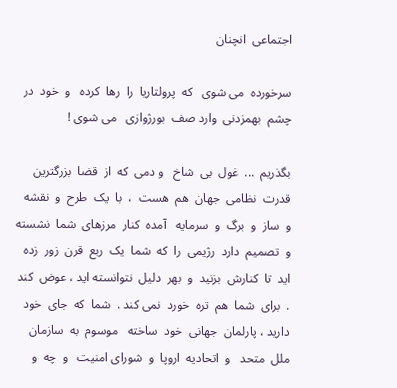اجتماعی  انچنان

سرخورده  می شوی   که  پرولتاريا  را  رها  کرده   و  خود  در چشم  بهمزدنی  وارد صف  بورژوازی   می شوی !

بگذريم  ...  غول  بی  شاخ   و دمی  که  از  قضا  بزرگترين  قدرت  نظامی  جهان  هم  هست  ،  با  يک  طرح  و  نقشه  و  ساز  و  برگ  و  سرمايه   آمده  کنار  مرزهای  شما  نشسته  و  تصميم  دارد  رژيمی  را  که  شما  يک  ربع  قرن  زور  زده ايد  تا  کنارش  بزنيد  و  بهر  دليل  نتوانسته ايد ، عوض  کند .  برای  شما  هم  تره  خورد  نمی کند .  شما  که  جای  خود  داريد ، پارلمان  جهانی  خود  ساخته   موسوم  به  سازمان  ملل  متحد   و  اتحاديه  اروپا  و  شورای امنيت   و  چه  و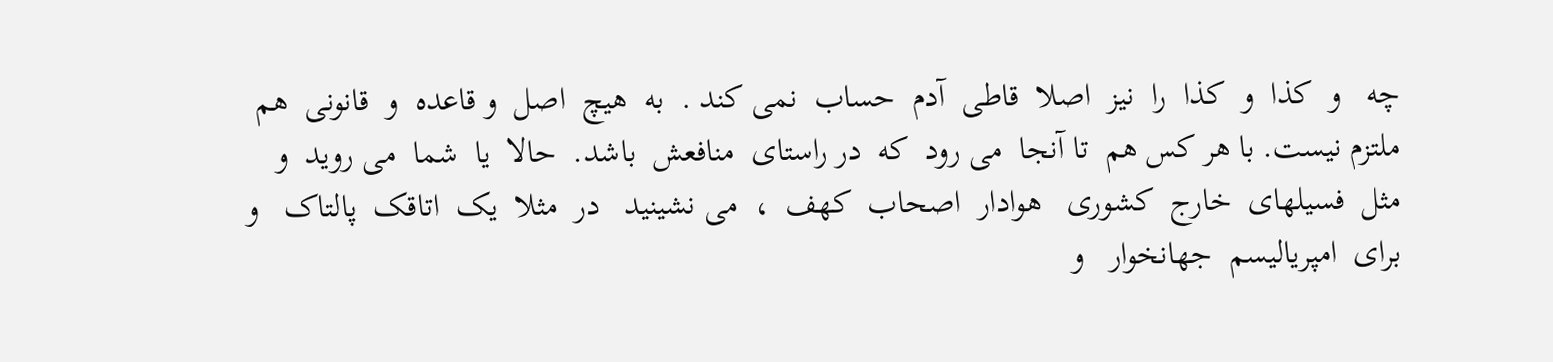چه   و  کذا  و  کذا  را  نيز  اصلا  قاطی  آدم  حساب  نمی کند .  به  هيچ  اصل  و قاعده  و  قانونی  هم  ملتزم نيست. با هر کس هم  تا آنجا  می رود  که  در راستای  منافعش  باشد.  حالا  يا  شما  می رويد  و  مثل  فسيلهای  خارج  کشوری   هوادار  اصحاب  کهف  ،  می نشينيد   در  مثلا  يک  اتاقک  پالتاک   و  برای  امپرياليسم  جهانخوار   و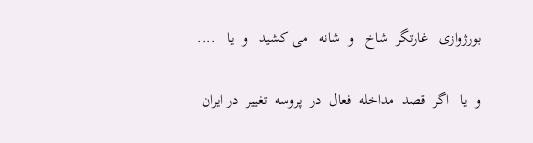بورژوازی   غارتگر  شاخ   و  شانه   می کشيد   و  يا   ....

و  يا   اگر  قصد  مداخله  فعال  در  پروسه  تغيير  در ايران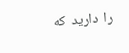را  داريد  که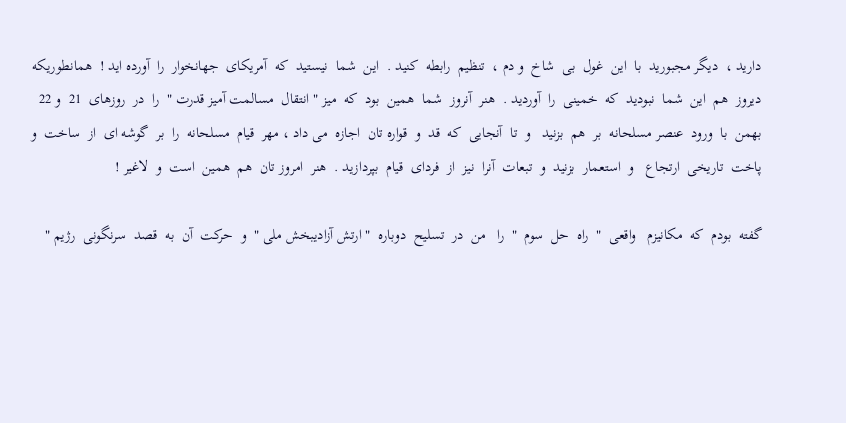داريد ،  ديگر مجبوريد  با  اين  غول  بی  شاخ  و دم ،  تنظيم  رابطه  کنيد .  اين  شما  نيستيد  که  آمريکای  جهانخوار  را  آورده ايد !  همانطوريکه  ديروز  هم  اين  شما  نبوديد  که  خمينی  را  آورديد .  هنر  آنروز  شما  همين  بود  که  ميز " انتقال  مسالمت آميز قدرت "  را  در  روزهای  21  و 22  بهمن  با  ورود  عنصر مسلحانه  بر  هم  بزنيد   و  تا  آنجايی  که  قد  و  قواره تان  اجازه  می داد ، مهر  قيام  مسلحانه  را  بر  گوشه ای  از  ساخت  و  پاخت  تاريخی  ارتجاع   و  استعمار  بزنيد  و  تبعات  آنرا  نيز  از  فردای  قيام  بپردازيد .  هنر  امروز تان  هم  همين  است  و  لاغير !

گفته  بودم  که  مکانيزم   واقعی  "  راه  حل  سوم  "  را   من  در  تسليح  دوباره  " ارتش آزاديبخش ملی "  و  حرکت  آن  به  قصد  سرنگونی  رژيم "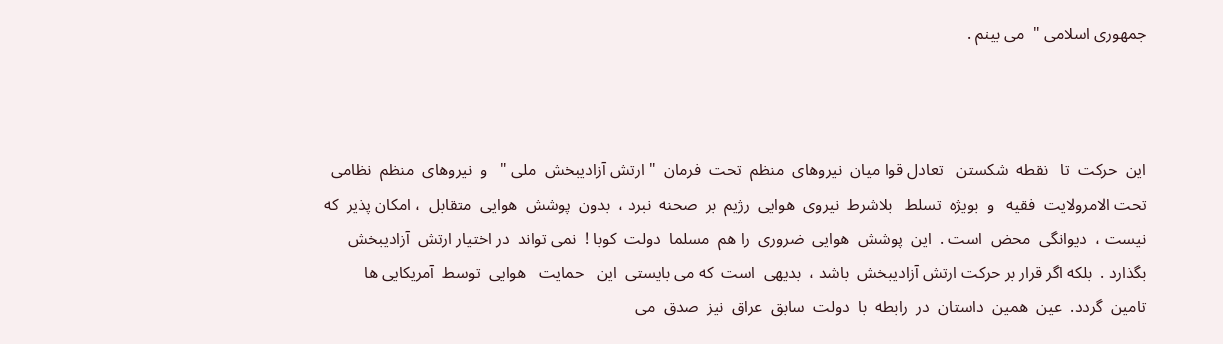جمهوری اسلامی "  می بينم .



اين  حرکت  تا   نقطه  شکستن   تعادل قوا ميان  نيروهای  منظم  تحت  فرمان  " ارتش آزاديبخش  ملی "   و  نيروهای  منظم  نظامی  تحت الامرولايت  فقيه   و  بويژه  تسلط   بلاشرط  نيروی  هوايی  رژيم  بر  صحنه  نبرد ،  بدون  پوشش  هوايی  متقابل  ، امکان پذير  که  نيست ،  ديوانگی  محض  است .  اين  پوشش  هوايی  ضروری  را هم  مسلما  دولت  کوبا !  نمی تواند  در اختيار ارتش  آزاديبخش  بگذارد .  بلکه اگر قرار بر حرکت ارتش آزاديبخش  باشد ،  بديهی  است  که می بايستی  اين   حمايت   هوايی  توسط  آمريکايی ها  تامين  گردد.  عين  همين  داستان  در  رابطه  با  دولت  سابق  عراق  نيز  صدق  می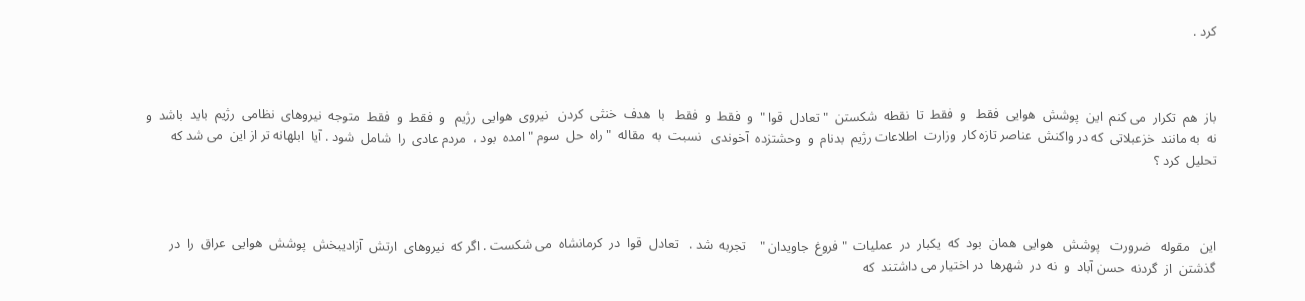کرد .



باز  هم  تکرار  می کنم  اين  پوشش  هوايی  فقط   و  فقط  تا  نقطه  شکستن  " تعادل  قوا "  و  فقط  و  فقط   با  هدف  خنثی  کردن   نيروی  هوايی  رژيم   و  فقط  و  فقط  متوجه  نيروهای  نظامی  رژيم  بايد  باشد  و  نه  به مانند  خزعبلاتی  که در واکنش  عناصر تازه کار  وزارت  اطلاعات رژيم  بدنام  و  وحشتزده  آخوندی   نسبت  به  مقاله  " راه  حل  سوم " امده  بود ،  مردم عادی  را  شامل  شود . آيا  ابلهانه تر از اين  می شد که  تحليل  کرد ؟



اين   مقوله   ضرورت   پوشش   هوايی  همان  بود  که  يکبار  در  عمليات  " فروغ  جاويدان "    تجربه  شد .   تعادل  قوا  در  کرمانشاه  می شکست . اگر که  نيروهای  ارتش  آزاديبخش  پوشش  هوايی  عراق  را  در  گذشتن  از  گردنه  حسن آباد  و  نه  در  شهرها  در اختيار می داشتند  که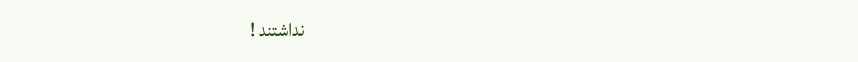نداشتند !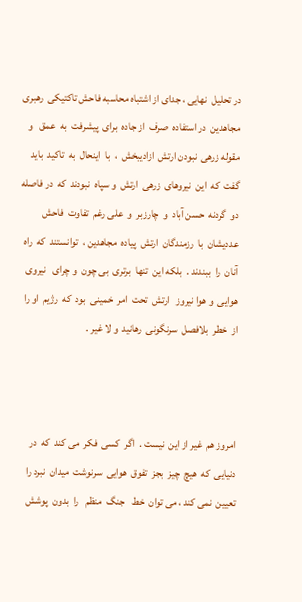در تحليل  نهايی ، جدای از اشتباه محاسبه فاحش تاکتيکی  رهبری  مجاهدين  در استفاده  صرف  از جاده  برای  پيشرفت  به  عمق   و  مقوله زرهی  نبودن ارتش  ازاديبخش  ،  با  اينحال  به  تاکيد  بايد  گفت  که  اين  نيروهای  زرهی  ارتش  و سپاه  نبودند  که  در فاصله  دو  گردنه  حسن آباد  و  چارزبر  و  علی رغم  تفاوت  فاحش  عدديشان  با  رزمندگان  ارتش  پياده  مجاهدين ،  توانستند  که  راه  آنان  را  ببندند .  بلکه اين  تنها  برتری  بی چون  و چرای   نيروی  هوايی  و هوا نيروز   ارتش  تحت  امر  خمينی  بود  که  رژيم  او را  از  خطر  بلافصل  سرنگونی  رهانيد  و لا غير .



امروز هم  غير از اين  نيست .  اگر  کسی  فکر  می کند  که  در  دنيايی  که  هيچ  چيز  بجز  تفوق  هوايی  سرنوشت  ميدان  نبرد را  تعيين  نمی کند ، می توان  خط   جنگ  منظم   را  بدون  پوشش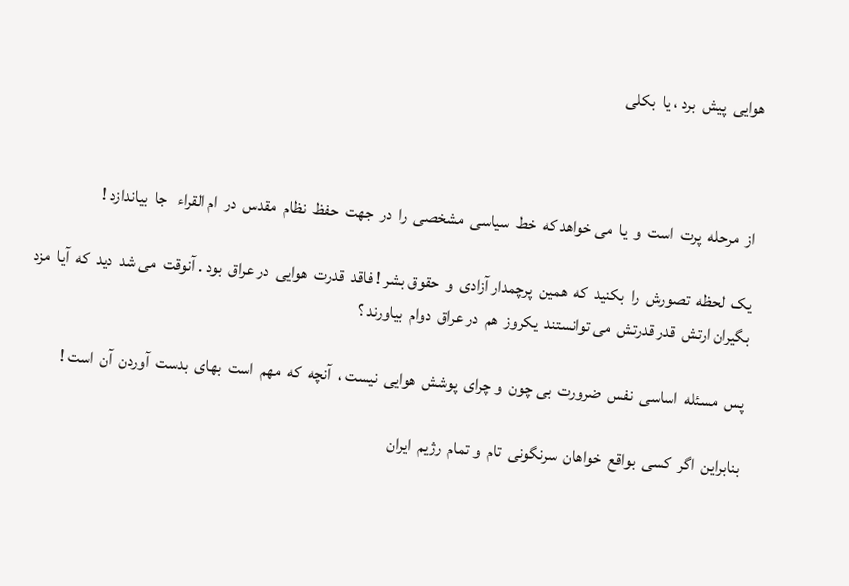هوايی  پيش  برد ، يا  بکلی



از  مرحله  پرت  است  و  يا  می خواهد که  خط  سياسی  مشخصی  را  در  جهت  حفظ  نظام  مقدس  در  ام القراء   جا  بياندازد !

يک  لحظه  تصورش  را  بکنيد  که  همين  پرچمدار آزادی  و  حقوق بشر ! فاقد  قدرت  هوايی  در عراق  بود . آنوقت  می شد  ديد  که  آيا  مزد بگيران ارتش  قدر قدرتش  می توانستند  يکروز  هم  در عراق  دوام  بياورند ؟

پس  مسئله  اساسی  نفس  ضرورت  بی چون  و چرای  پوشش  هوايی  نيست ،  آنچه  که  مهم  است  بهای  بدست  آوردن  آن  است !

بنابراين  اگر  کسی  بواقع  خواهان  سرنگونی  تام  و تمام  رژيم  ايران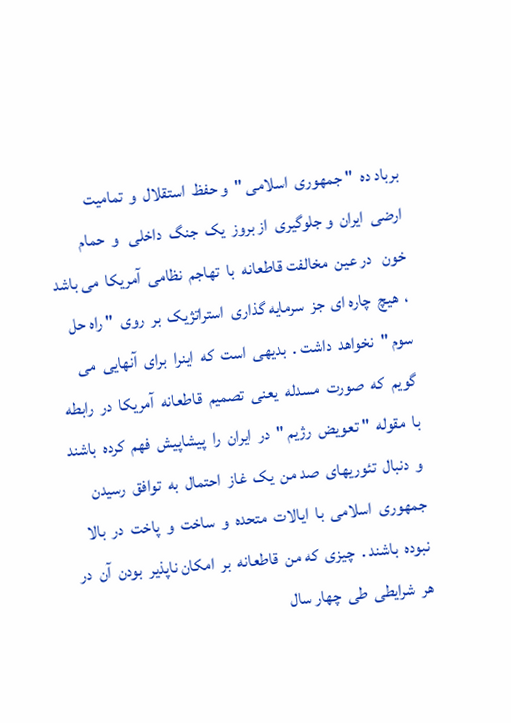برباد ده  " جمهوری  اسلامی "  و حفظ  استقلال  و  تماميت  ارضی  ايران  و جلوگيری  از بروز  يک  جنگ  داخلی   و  حمام  خون   در عين  مخالفت قاطعانه  با  تهاجم  نظامی  آمريکا  می باشد ،  هيچ  چاره ای  جز  سرمايه گذاری  استراتژيک  بر  روی  " راه حل  سوم "  نخواهد  داشت .  بديهی  است  که  اينرا  برای  آنهايی  می گويم  که  صورت  مسدله  يعنی  تصميم  قاطعانه  آمريکا  در  رابطه  با  مقوله  " تعويض  رژيم "  در  ايران  را  پيشاپيش  فهم  کرده  باشند  و  دنبال  تئوريهای  صد من  يک  غاز  احتمال  به  توافق  رسيدن  جمهوری  اسلامی  با  ايالات  متحده  و  ساخت  و  پاخت  در  بالا  نبوده  باشند .  چيزی  که من  قاطعانه  بر  امکان ناپذير  بودن  آن  در  هر  شرايطی  طی  چهار سال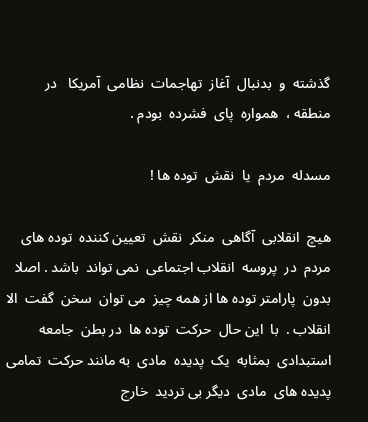گذشته  و  بدنبال  آغاز  تهاجمات  نظامی  آمريکا   در  منطقه ،  همواره  پای  فشرده  بودم .

مسدله  مردم  يا  نقش  توده ها !

هيچ  انقلابی  آگاهی  منکر  نقش  تعيين کننده  توده های  مردم  در  پروسه  انقلاب اجتماعی  نمی تواند  باشد . اصلا  بدون  پارامتر توده ها از همه چيز  می توان  سخن  گفت  الا  انقلاب .  با  اين حال  حرکت  توده ها  در بطن  جامعه استبدادی  بمثابه  يک  پديده  مادی  به مانند حرکت  تمامی  پديده های  مادی  ديگر بی ترديد  خارج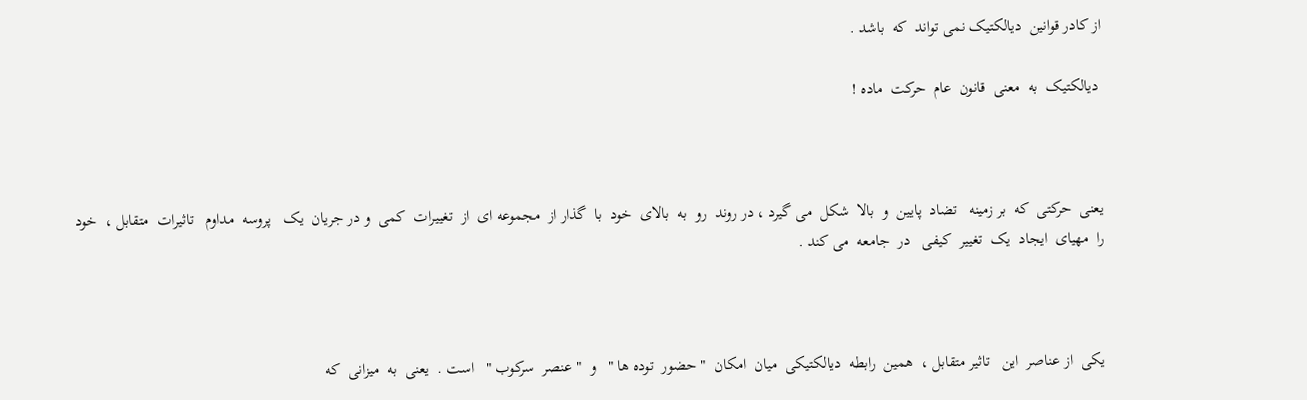از کادر قوانين  ديالکتيک نمی تواند  که  باشد .

 ديالکتيک  به  معنی  قانون  عام  حرکت  ماده !



يعنی  حرکتی  که  بر زمينه   تضاد  پايين  و  بالا  شکل  می گيرد ، در روند  رو  به  بالای  خود  با  گذار از  مجموعه ای  از  تغييرات  کمی  و در جريان  يک   پروسه  مداوم   تاثيرات  متقابل ،  خود  را  مهيای  ايجاد  يک  تغيير  کيفی   در  جامعه  می کند .



يکی  از عناصر  اين   تاثير متقابل ،  همين  رابطه  ديالکتيکی  ميان  امکان  " حضور  توده ها "   و  " عنصر  سرکوب "   است .  يعنی  به  ميزانی  که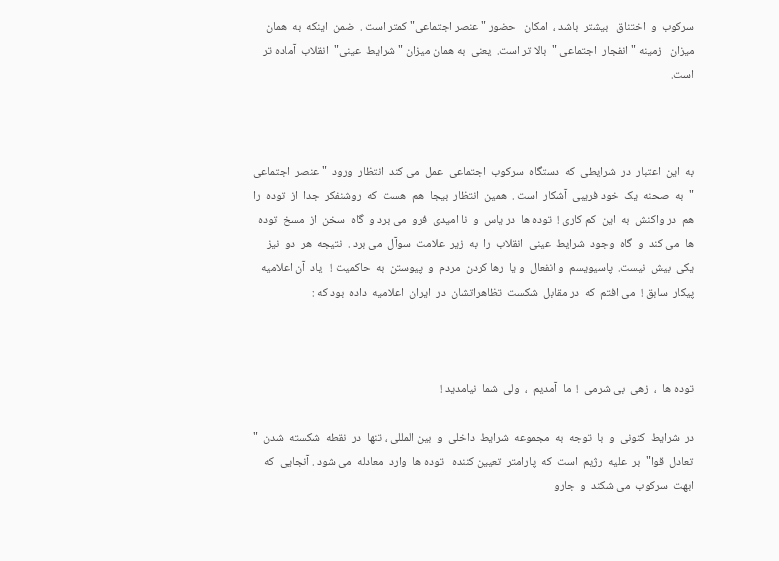سرکوب  و  اختناق   بيشتر  باشد ،  امکان   حضور " عنصر اجتماعی" کمتر است .  ضمن  اينکه  به  همان  ميزان   زمينه " انفجار  اجتماعی "  بالا تر است.  يعنی  به همان ميزان " شرايط  عينی"  انقلاب  آماده تر است.



به  اين  اعتبار  در  شرايطی  که  دستگاه  سرکوب  اجتماعی  عمل  می کند  انتظار  ورود  " عنصر  اجتماعی "  به  صحنه  يک  خود فريبی  آشکار  است .  همين  انتظار  بيجا  هم  هست  که  روشنفکر  جدا  از  توده  را  هم  در واکنش  به  اين  کم کاری !  توده ها  در ياس  و  نا اميدی  فرو  می برد و  گاه  سخن  از  مسخ  توده ها  می کند  و  گاه  وجود  شرايط  عينی  انقلاب  را  به  زير  علامت  سوآل  می برد .  نتيجه  هر  دو  نيز يکی  بيش  نيست.  پاسيويسم  و انفعال  و يا  رها کردن  مردم  و  پيوستن  به  حاکميت !   ياد  آن اعلاميه  پيکار  سابق !  می افتم  که  در مقابل  شکست  تظاهراتشان  در  ايران  اعلاميه  داده  بود که :



توده ها  ،  زهی  بی شرمی  !  ما  آمديم  ،  ولی  شما  نيامديد !

در  شرايط  کنونی  و  با  توجه  به  مجموعه  شرايط  داخلی  و  بين المللی ، تنها  در  نقطه  شکسته  شدن  " تعادل  قوا"  بر  عليه  رژيم  است  که  پارامتر  تعيين کننده   توده ها  وارد  معادله  می شود . آنجايی  که  ابهت  سرکوب  می شکند  و  جارو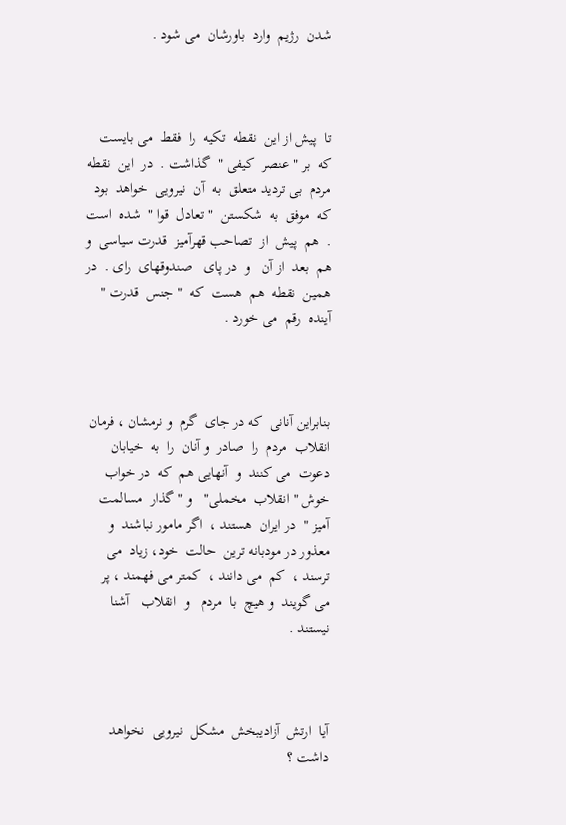شدن  رژيم  وارد  باورشان  می شود .



تا  پيش از اين  نقطه  تکيه  را  فقط  می بايست  که  بر " عنصر  کيفی "  گذاشت .  در  اين  نقطه  مردم  بی ترديد متعلق  به  آن  نيرويی  خواهد  بود  که  موفق  به  شکستن  " تعادل  قوا "  شده  است .  هم  پيش  از  تصاحب قهرآميز  قدرت سياسی  و هم  بعد  از آن   و  در پای   صندوقهای  رای .  در  همين  نقطه  هم  هست  که  " جنس  قدرت "  آينده  رقم  می خورد .



بنابراين آنانی  که در جای  گرم  و نرمشان ، فرمان انقلاب  مردم  را  صادر  و آنان  را  به  خيابان  دعوت  می کنند  و  آنهايی هم  که  در خواب  خوش " انقلاب  مخملی"   و " گذار  مسالمت آميز "  در ايران  هستند ،  اگر مامور نباشند  و معذور در مودبانه ترين  حالت  خود، زياد  می ترسند ،  کم  می دانند ،  کمتر می فهمند ، پر می گويند  و هيچ  با  مردم   و  انقلاب   آشنا  نيستند .



آيا  ارتش  آزاديبخش  مشکل  نيرويی  نخواهد  داشت ؟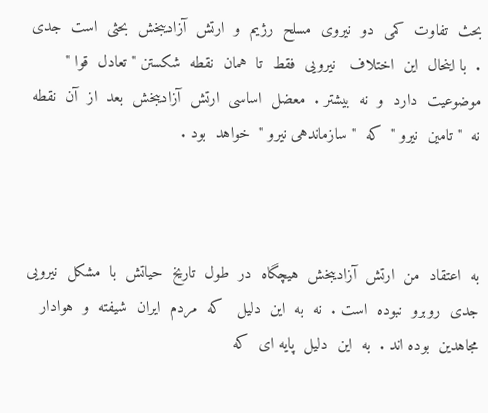بحث  تفاوت  کمی  دو  نيروی  مسلح  رژيم  و  ارتش  آزاديبخش  بحثی  است  جدی .  با اينحال  اين  اختلاف   نيرويی  فقط  تا  همان  نقطه  شکستن " تعادل  قوا "  موضوعيت  دارد  و  نه  بيشتر .  معضل  اساسی  ارتش  آزاديبخش  بعد  از  آن  نقطه  نه  " تامين  نيرو "  که  " سازماندهی نيرو "  خواهد  بود .



به  اعتقاد  من  ارتش  آزاديبخش  هيچگاه  در  طول  تاريخ  حياتش  با  مشکل  نيرويی  جدی  روبرو  نبوده  است .  نه  به  اين  دليل   که  مردم  ايران  شيفته  و  هوادار  مجاهدين  بوده اند .  به  اين  دليل  پايه ای  که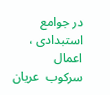در جوامع  استبدادی ،  اعمال  سرکوب  عريان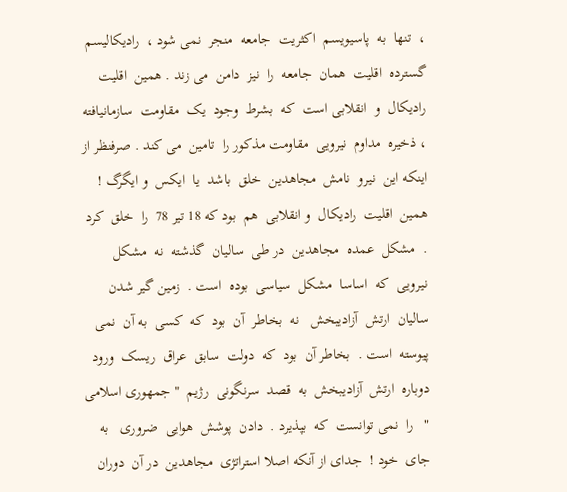،  تنها  به  پاسيويسم  اکثريت  جامعه  منجر  نمی شود ،  راديکاليسم  گسترده  اقليت  همان  جامعه  را  نيز  دامن  می زند . همين  اقليت  راديکال  و  انقلابی است  که  بشرط  وجود  يک  مقاومت  سازمانيافته ، ذخيره  مداوم  نيرويی  مقاومت مذکور را  تامين  می کند . صرفنظر از اينکه اين  نيرو  نامش  مجاهدين  خلق  باشد  يا  ايکس  و ايگرگ !  همين  اقليت  راديکال  و انقلابی  هم  بود که 18 تير 78  را  خلق  کرد .  مشکل  عمده  مجاهدين  در طی  ساليان  گذشته  نه  مشکل  نيرويی  که  اساسا  مشکل  سياسی  بوده  است .  زمين گير شدن  ساليان  ارتش  آزاديبخش   نه  بخاطر  آن  بود  که  کسی  به آن  نمی پيوسته  است .  بخاطر آن  بود  که  دولت  سابق  عراق  ريسک  ورود  دوباره  ارتش  آزاديبخش  به  قصد  سرنگونی  رژيم  " جمهوری اسلامی "   را  نمی توانست  که  بپذيرد .  دادن  پوشش  هوايی  ضروری   به  جای  خود !  جدای از آنکه اصلا استراتژی  مجاهدين  در آن  دوران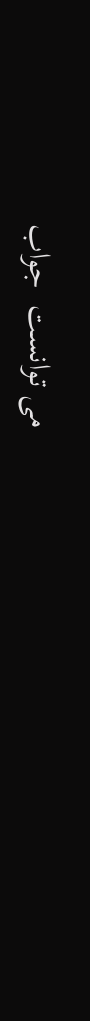می توانست  جواب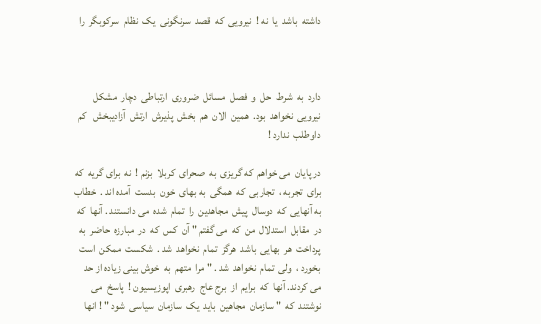داشته  باشد  يا  نه !  نيرويی  که  قصد  سرنگونی  يک  نظام  سرکوبگر  را



دارد  به  شرط  حل  و  فصل  مسائل  ضروری  ارتباطی  دچار  مشکل  نيرويی  نخواهد  بود.  همين  الان  هم  بخش  پذيرش  ارتش  آزاديبخش   کم داوطلب  ندارد !

در پايان  می خواهم  که گريزی  به  صحرای  کربلا  بزنم !  نه  برای گريه  که  برای  تجربه ،  تجاربی  که  همگی  به بهای  خون  بدست  آمده اند .  خطاب  به آنهايی  که  دوسال  پيش  مجاهدين  را  تمام  شده  می دانستند . آنها  که  در  مقابل  استدلال  من  که  می گفتم " آن  کس  که  در  مبارزه  حاضر  به  پرداخت  هر  بهايی  باشد  هرگز  تمام  نخواهد  شد .  شکست  ممکن  است  بخورد ،  ولی  تمام  نخواهد  شد . " مرا  متهم  به  خوش بينی زياده از حد  می کردند. آنها  که  برايم  از  برج عاج  رهبری  اپوزيسيون !  پاسخ  می نوشتند  که  " سازمان  مجاهين  بايد  يک  سازمان  سياسی  شود " ! انها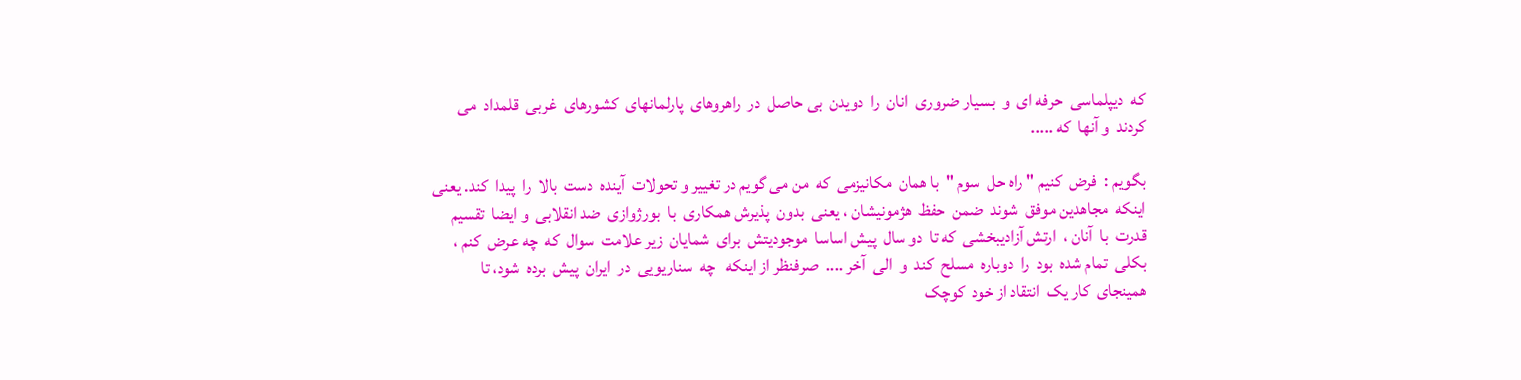که  ديپلماسی  حرفه ای  و  بسيار ضروری  انان  را  دويدن  بی حاصل  در  راهروهای  پارلمانهای  کشورهای  غربی  قلمداد  می کردند  و آنها  که .....

بگويم :  فرض  کنيم " راه حل  سوم "  با همان  مکانيزمی  که  من می گويم در تغيير و تحولات  آينده  دست  بالا  را  پيدا  کند. يعنی  اينکه  مجاهدين موفق  شوند  ضمن  حفظ  هژمونيشان ، يعنی  بدون  پذيرش همکاری  با  بورژوازی  ضد انقلابی  و ايضا  تقسيم  قدرت  با  آنان ،  ارتش آزاديبخشی  که تا  دو سال  پيش اساسا  موجوديتش  برای  شمايان  زير علامت  سوال  که  چه عرض  کنم ،  بکلی  تمام شده  بود  را  دوباره  مسلح  کند  و  الی  آخر ....  صرفنظر از اينکه   چه  سناريويی  در  ايران  پيش  برده  شود، تا  همينجای  کار يک  انتقاد از خود  کوچک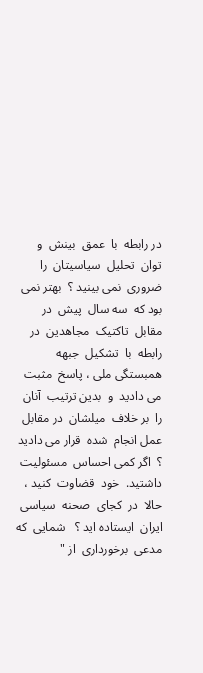در رابطه  با  عمق  بينش  و  توان  تحليل  سياسيتان  را  ضروری  نمی بينيد ؟  بهتر نمی بود که  سه سال  پيش  در مقابل  تاکتيک  مجاهدين  در  رابطه  با  تشکيل  جبهه  همبستگی ملی ، پاسخ  مثبت  می داديد  و  بدين ترتيب  آنان  را  بر خلاف  ميلشان  در مقابل عمل انجام  شده  قرار می داديد ؟  اگر کمی احساس  مسئوليت  داشتيد.  خود  قضاوت  کنيد ،  حالا  در  کجای  صحنه  سياسی  ايران  ايستاده ايد ؟   شمايی  که مدعی  برخورداری  از "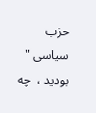حزب  سياسی "  بوديد ،  چه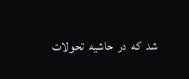شد  که  در  حاشيه  تحولات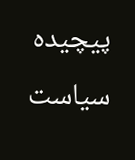پيچيده  سياست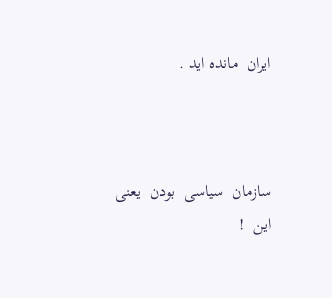ايران  مانده ايد .



سازمان  سياسی  بودن  يعنی  اين  !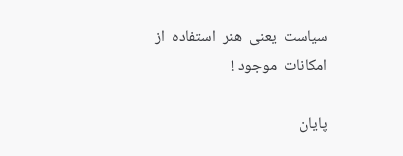سياست  يعنی  هنر  استفاده  از  امکانات  موجود !

پايان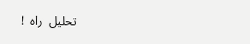تحليل  راه  !